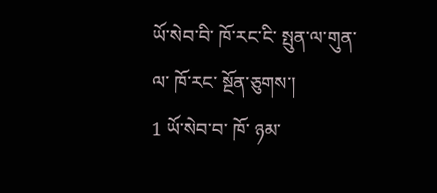ཡོ་སེབ་བི་ ཁོ་རང་ངི་ སྤུན་ལ་གུན་ལ་ ཁོ་རང་ སྔོན་ཅུགས་།
1 ཡོ་སེབ་བ་ ཁོ་ ཉམ་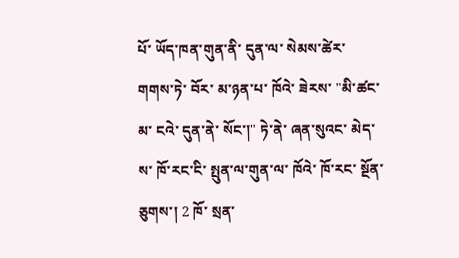པོ་ ཡོད་ཁན་གུན་ནི་ དུན་ལ་ སེམས་ཚེར་ གགས་ཏེ་ བོར་ མ་ཉན་པ་ ཁོའེ་ ཟེརས་ "མི་ཚང་མ་ ངའེ་ དུན་ནེ་ སོང་།" ཏེ་ནེ་ ཞན་སུའང་ མེད་ས་ ཁོ་རང་ངི་ སྤུན་ལ་གུན་ལ་ ཁོའེ་ ཁོ་རང་ སྔོན་ཅུགས་། 2 ཁོ་ སྲན་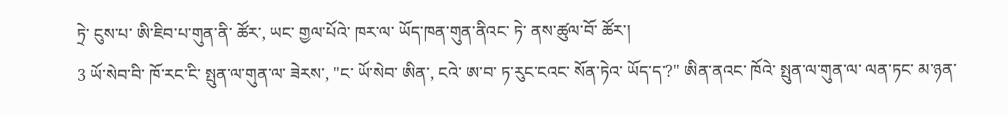ཏྲེ་ ངུས་པ་ ཨི་ཇིབ་པ་གུན་ནི་ ཚོར་, ཡང་ གྱལ་པོའེ་ ཁར་ལ་ ཡོད་ཁན་གུན་ནིའང་ ཏེ་ ནས་ཚུལ་བོ་ ཚོར་།
3 ཡོ་སེབ་བི་ ཁོ་རང་ངི་ སྤུན་ལ་གུན་ལ་ ཟེརས་, "ང་ ཡོ་སེབ་ ཨིན་, ངའེ་ ཨ་བ་ ཏ་རུང་ངའང་ སོན་ཏེའ་ ཡོད་ད་?" ཨིན་ནའང་ ཁོའེ་ སྤུན་ལ་གུན་ལ་ ལན་ཏང་ མ་ཉན་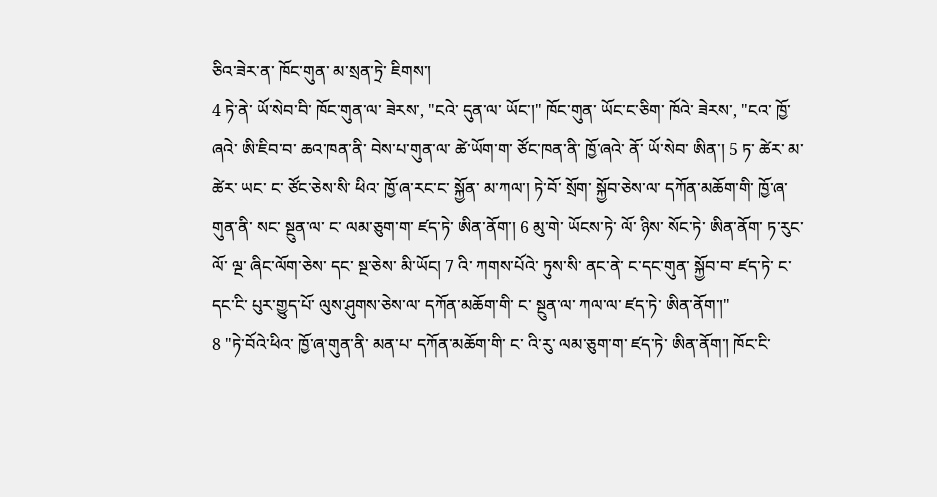ཅིའ་ཟེར་ན་ ཁོང་གུན་ མ་སྲན་ཏྲེ་ ཇིགས་།
4 ཏེ་ནེ་ ཡོ་སེབ་བི་ ཁོང་གུན་ལ་ ཟེརས་, "ངའེ་ དུན་ལ་ ཡོང་།" ཁོང་གུན་ ཡོང་ང་ཅིག་ ཁོའེ་ ཟེརས་, "ངའ་ ཁྱོ་ཞའེ་ ཨི་ཇིབ་བ་ ཆའ་ཁན་ནི་ བེས་པ་གུན་ལ་ ཚེ་ཡོག་ག་ ཙོང་ཁན་ནི་ ཁྱོ་ཞའེ་ ནོ་ ཡོ་སེབ་ ཨིན་། 5 ཏ་ ཚེར་ མ་ཚེར་ ཡང་ ང་ ཙོང་ཅེས་སི་ ཕིའ་ ཁྱོ་ཞ་རང་ང་ སྐྱོན་ མ་ཀལ་། ཏེ་བོ་ སྲོག་ སྐྱོབ་ཅེས་ལ་ དཀོན་མཆོག་གི་ ཁྱོ་ཞ་གུན་ནི་ སང་ སྔུན་ལ་ ང་ ལམ་ཅུག་ག་ ཛད་ཏེ་ ཨིན་ནོག་། 6 མུ་གེ་ ཡོངས་ཏེ་ ལོ་ ཉིས་ སོང་ཏེ་ ཨིན་ནོག་ ཏ་རུང་ ལོ་ ལྔ་ ཞིང་ལོག་ཅེས་ དང་ སྔ་ཅེས་ མི་ཡོང། 7 འི་ ཀགས་པོའེ་ ཏུས་སི་ ནང་ནེ་ ང་དང་གུན་ སྐྱོབ་བ་ ཛད་ཏེ་ ང་དང་ངི་ པུར་གྱུད་པོ་ ལུས་ཤུགས་ཅེས་ལ་ དཀོན་མཆོག་གི་ ང་ སྔུན་ལ་ ཀལ་ལ་ ཛད་ཏེ་ ཨིན་ནོག་།"
8 "ཏེ་བོའེ་ཕིའ་ ཁྱོ་ཞ་གུན་ནི་ མན་པ་ དཀོན་མཆོག་གི་ ང་ འི་རུ་ ལམ་ཅུག་ག་ ཛད་ཏེ་ ཨིན་ནོག་། ཁོང་ངི་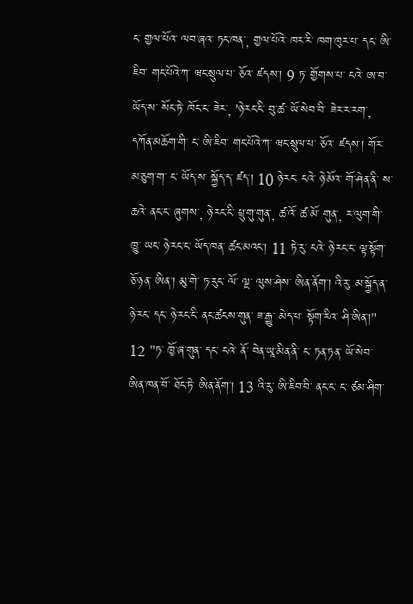ང་ གྱལ་པོའ་ ལབ་ཞའ་ ཏང་ཁན་, གྱལ་པོའེ་ ཁར་རི་ ཁག་ཁུར་པ་ དང་ ཨི་ཇིབ་ གང་པོའེ་ཀ་ ཝང་སྲུལ་པ་ ཅོའ་ ཛདས་། 9 ཏ་ གྱོགས་པ་ ངའེ་ ཨ་བ་ ཡོད་ས་ སོང་ཏེ་ ཁོང་ང་ ཟེར་, 'ཉེ་རང་ངི་ བུ་ཚ་ ཡོ་སེབ་བི་ ཟེར་ར་རག་, དཀོན་མཆོག་གི་ ང་ ཨི་ཇིབ་ གང་པོའེ་ཀ་ ཝང་སྲུལ་པ་ ཅོའ་ ཛདས་། གོར་ མ་ཅུག་ག་ ང་ ཡོད་ས་ སྐྱོད་ད་ ཛད་། 10 ཉེ་རང་ ངའེ་ ཉེ་མོའ་ གོ་ཤེན་ནི་ ས་ཆའེ་ ནང་ང་ ཞུགས་, ཉེ་རང་ངི་ ཕྲུ་གུ་གུན་, ཚ་འོ་ ཚ་མོ་ གུན་, ར་ལུག་གི་ ཁྱུ་ ཡང་ ཉེ་རང་ང་ ཡོད་ཁན་ ཚང་མའང་། 11 ཏེ་རུ་ ངའེ་ ཉེ་རང་ང་ ལྟ་སྟོག་ ཅོ་ཉན་ ཨིན་། མུ་གེ་ ཏ་རུང་ ལོ་ ལྔ་ ལུས་ཤེས་ ཨིན་ནོག་། འི་རུ་ མ་སྐྱོད་ན་ ཉེ་རང་ དང་ ཉེ་རང་ངི་ ནང་ཚངས་གུན་ ཟ་རྒྱུ་ མེད་པ་ སྟོག་རིའ་ ཤི་ཨིན་།"
12 "ཏ་ ཁྱོ་ཞ་གུན་ དང་ ངའེ་ ནོ་ བེན་ཡཱ་མིན་ནི་ ང་ ཏན་ཏན་ ཡོ་སེབ་ ཨིན་ཁན་བོ་ ཐོང་ཏེ་ ཨིན་ནོག་། 13 འི་རུ་ ཨི་ཇིབ་བི་ ནང་ང་ ང་ ཙམ་ཤིག་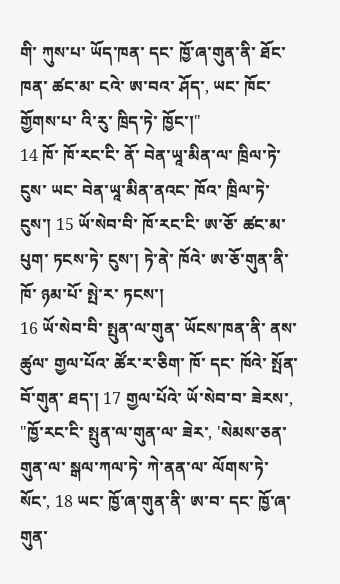གི་ ཀུས་པ་ ཡོད་ཁན་ དང་ ཁྱོ་ཞ་གུན་ནི་ ཐོང་ཁན་ ཚང་མ་ ངའེ་ ཨ་བའ་ ཤོད་, ཡང་ ཁོང་ གྱོགས་པ་ འི་རུ་ ཁྲིད་ཏེ་ ཁྱོང་།"
14 ཁོ་ ཁོ་རང་ངི་ ནོ་ བེན་ཡཱ་མིན་ལ་ ཁྲིལ་ཏེ་ ངུས་ ཡང་ བེན་ཡཱ་མིན་ནའང་ ཁོའ་ ཁྲིལ་ཏེ་ ངུས་། 15 ཡོ་སེབ་བི་ ཁོ་རང་ངི་ ཨ་ཅོ་ ཚང་མ་ པུག་ ཏངས་ཏེ་ ངུས་། ཏེ་ནེ་ ཁོའེ་ ཨ་ཅོ་གུན་ནི་ ཁོ་ ཉམ་པོ་ སྤེ་ར་ ཏངས་།
16 ཡོ་སེབ་བི་ སྤུན་ལ་གུན་ ཡོངས་ཁན་ནི་ ནས་ཚུལ་ གྱལ་པོའ་ ཚོར་ར་ཅིག་ ཁོ་ དང་ ཁོའེ་ སྤོན་བོ་གུན་ ཐད་། 17 གྱལ་པོའེ་ ཡོ་སེབ་བ་ ཟེརས་, "ཁྱོ་རང་ངི་ སྤུན་ལ་གུན་ལ་ ཟེར་, 'སེམས་ཅན་གུན་ལ་ སྒལ་ཀལ་ཏེ་ ཀེ་ནན་ལ་ ལོགས་ཏེ་ སོང་, 18 ཡང་ ཁྱོ་ཞ་གུན་ནི་ ཨ་བ་ དང་ ཁྱོ་ཞ་གུན་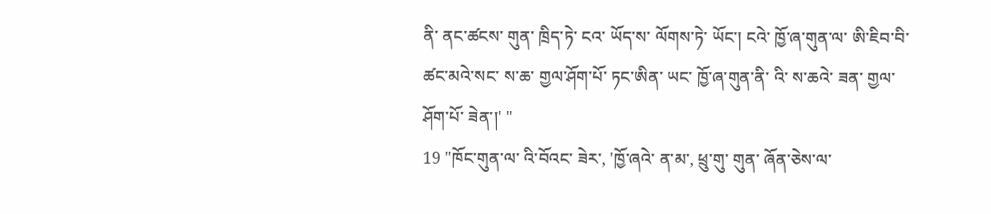ནི་ ནང་ཚངས་ གུན་ ཁྲིད་ཏེ་ ངའ་ ཡོད་ས་ ལོགས་ཏེ་ ཡོང་། ངའེ་ ཁྱོ་ཞ་གུན་ལ་ ཨི་ཇིབ་བི་ ཚང་མའེ་སང་ ས་ཆ་ གྱལ་ཤོག་པོ་ ཏང་ཨིན་ ཡང་ ཁྱོ་ཞ་གུན་ནི་ འི་ ས་ཆའེ་ ཟན་ གྱལ་ཤོག་པོ་ ཟེན་།' "
19 "ཁོང་གུན་ལ་ འི་བོའང་ ཟེར་, 'ཁྱོ་ཞའེ་ ན་མ་, ཕྲུ་གུ་ གུན་ ཞོན་ཅེས་ལ་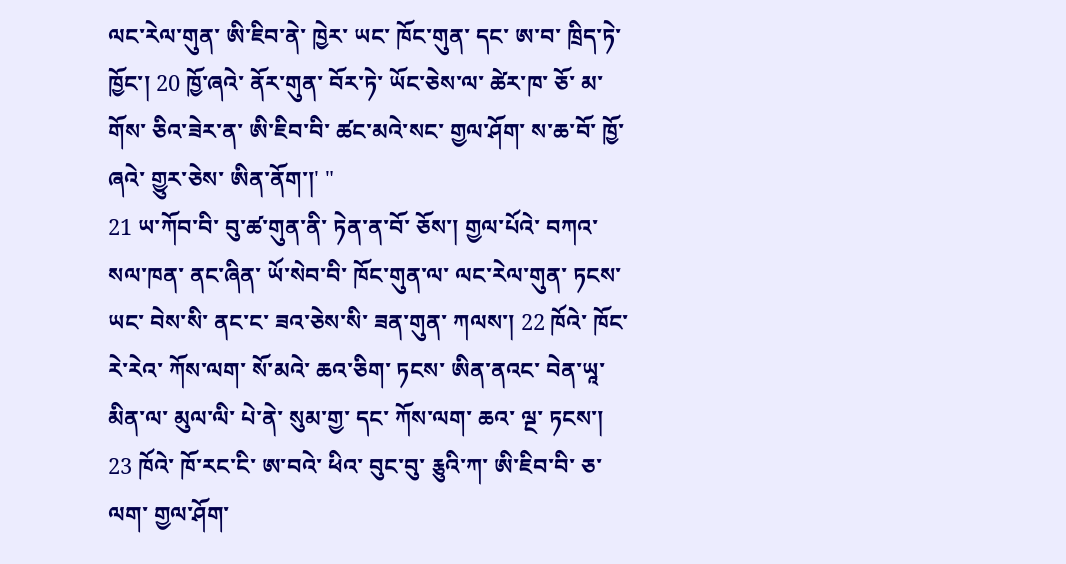ལང་རེལ་གུན་ ཨི་ཇིབ་ནེ་ ཁྱེར་ ཡང་ ཁོང་གུན་ དང་ ཨ་བ་ ཁྲིད་ཏེ་ ཁྱོང་། 20 ཁྱོ་ཞའེ་ ནོར་གུན་ བོར་ཏེ་ ཡོང་ཅེས་ལ་ ཚེར་ཁ་ ཅོ་ མ་གོས་ ཅིའ་ཟེར་ན་ ཨི་ཇིབ་བི་ ཚང་མའེ་སང་ གྱལ་ཤོག་ ས་ཆ་བོ་ ཁྱོ་ཞའེ་ གྱུར་ཅེས་ ཨིན་ནོག་།' "
21 ཡ་ཀོབ་བི་ བུ་ཚ་གུན་ནི་ ཏེན་ན་བོ་ ཅོས་། གྱལ་པོའེ་ བཀའ་ སལ་ཁན་ ནང་ཞིན་ ཡོ་སེབ་བི་ ཁོང་གུན་ལ་ ལང་རེལ་གུན་ ཏངས་ ཡང་ བེས་སི་ ནང་ང་ ཟའ་ཅེས་སི་ ཟན་གུན་ ཀལས་། 22 ཁོའེ་ ཁོང་ རེ་རེའ་ ཀོས་ལག་ སོ་མའེ་ ཆའ་ཅིག་ ཏངས་ ཨིན་ནའང་ བེན་ཡཱ་མིན་ལ་ མུལ་ལི་ པེ་ནེ་ སུམ་གྱ་ དང་ ཀོས་ལག་ ཆའ་ ལྔ་ ཏངས་། 23 ཁོའེ་ ཁོ་རང་ངི་ ཨ་བའེ་ ཕིའ་ བུང་བུ་ རྕུའི་ཀ་ ཨི་ཇིབ་བི་ ཅ་ལག་ གྱལ་ཤོག་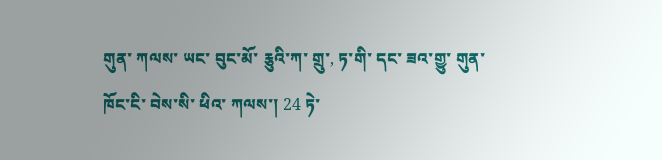གུན་ ཀལས་ ཡང་ བུང་མོ་ རྕུའི་ཀ་ གྲུ་, ཏ་གི་ དང་ ཟའ་གྱུ་ གུན་ ཁོང་ངི་ བེས་སི་ ཕིའ་ ཀལས་། 24 ཏེ་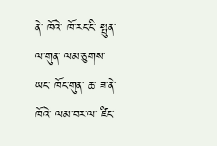ནེ་ ཁོའེ་ ཁོ་རང་ངི་ སྤུན་ལ་གུན་ ལམ་ཅུགས་ ཡང་ ཁོང་གུན་ ཆ་ ཟ་ནེ་ ཁོའེ་ ལམ་བར་ལ་ ཛིང་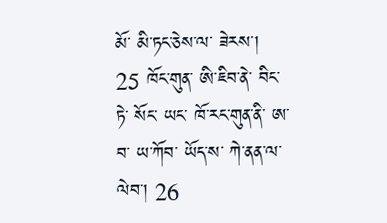མོ་ མི་ཏང་ཅེས་ལ་ ཟེརས་།
25 ཁོང་གུན་ ཨི་ཇིབ་ནེ་ བིང་ཏེ་ སོང་ ཡང་ ཁོ་རང་གུན་ནི་ ཨ་བ་ ཡ་ཀོབ་ ཡོད་ས་ ཀེ་ནན་ལ་ ལེབ་། 26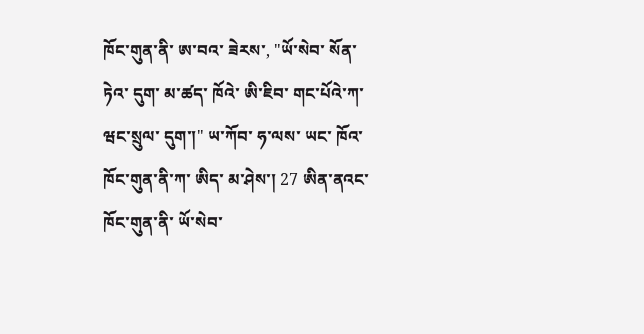ཁོང་གུན་ནི་ ཨ་བའ་ ཟེརས་, "ཡོ་སེབ་ སོན་ཏེའ་ དུག་ མ་ཚད་ ཁོའེ་ ཨི་ཇིབ་ གང་པོའེ་ཀ་ ཝང་སྲུལ་ དུག་།" ཡ་ཀོབ་ ཧ་ལས་ ཡང་ ཁོའ་ ཁོང་གུན་ནི་ཀ་ ཨིད་ མ་ཤེས་། 27 ཨིན་ནའང་ ཁོང་གུན་ནི་ ཡོ་སེབ་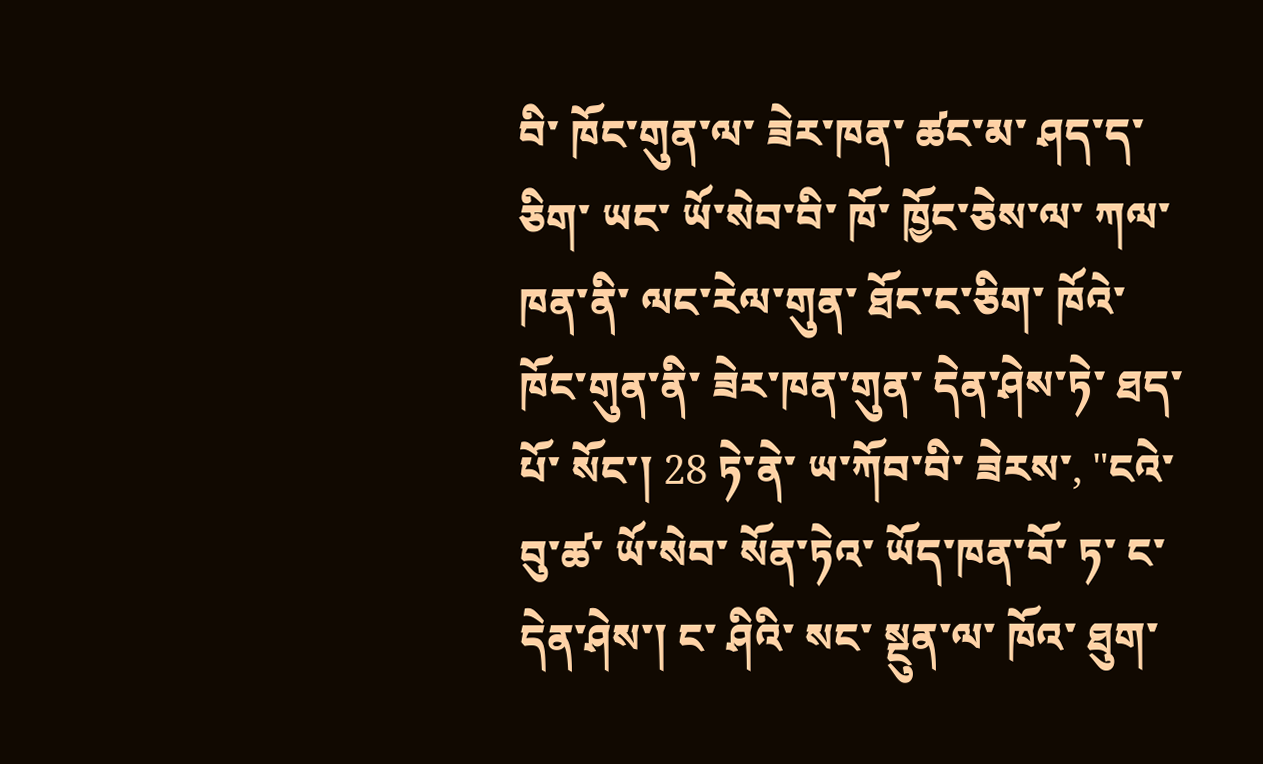བི་ ཁོང་གུན་ལ་ ཟེར་ཁན་ ཚང་མ་ ཤད་ད་ཅིག་ ཡང་ ཡོ་སེབ་བི་ ཁོ་ ཁྱོང་ཅེས་ལ་ ཀལ་ཁན་ནི་ ལང་རེལ་གུན་ ཐོང་ང་ཅིག་ ཁོའེ་ ཁོང་གུན་ནི་ ཟེར་ཁན་གུན་ དེན་ཤེས་ཏེ་ ཐད་པོ་ སོང་། 28 ཏེ་ནེ་ ཡ་ཀོབ་བི་ ཟེརས་, "ངའེ་ བུ་ཚ་ ཡོ་སེབ་ སོན་ཏེའ་ ཡོད་ཁན་བོ་ ཏ་ ང་ དེན་ཤེས་། ང་ ཤིའི་ སང་ སྔུན་ལ་ ཁོའ་ ཐུག་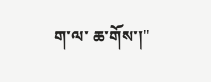ག་ལ་ ཆ་གོས་།"